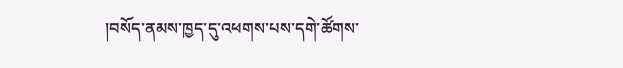།བསོད་ནམས་ཁྱད་དུ་འཕགས་པས་དགེ་ཚོགས་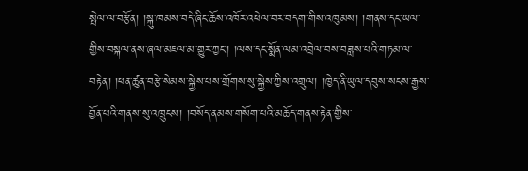སྤེལ་ལ་བརྩོན། །སྐུ་ཁམས་བདེ་ཞིང་ཆོས་འཁོར་འཕེལ་བར་བདག་གིས་འཁུམས། །གནས་དང་ཡལ་གྱིས་བསྐལ་ནས་ཞལ་མཇལ་མ་གྱུར་ཀྱང་། །ལས་དང་སྨོན་ལམ་འབྲེལ་བས་བཟླས་པའི་གཏམ་ལ་བརྟེན། །ཕན་ཚུན་བརྩེ་སེམས་སྐྱེས་པས་གྲོགས་སུ་སྐྱེས་ཀྱིས་འགྲུལ། །ཁྱེད་ནི་ཡུལ་དབུས་སངས་རྒྱས་བྱོན་པའི་གནས་སུ་འཁྲུངས། །བསོད་ནམས་གསོག་པའི་མཆོད་གནས་རྟེན་གྱིས་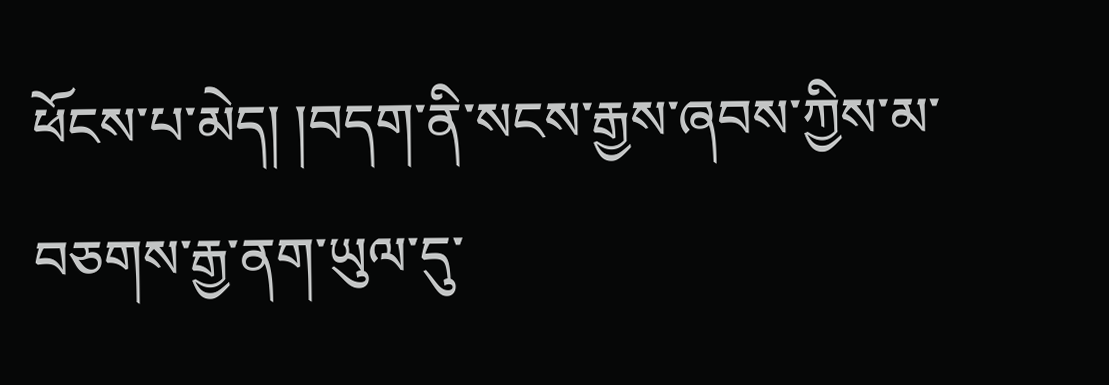ཕོངས་པ་མེད། །བདག་ནི་སངས་རྒྱས་ཞབས་ཀྱིས་མ་བཅགས་རྒྱ་ནག་ཡུལ་དུ་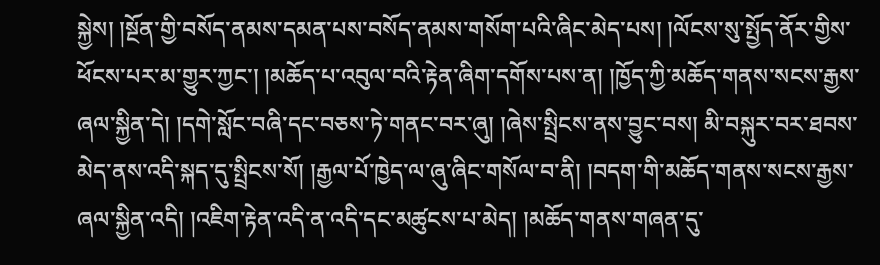སྐྱེས། །སྔོན་གྱི་བསོད་ནམས་དམན་པས་བསོད་ནམས་གསོག་པའི་ཞིང་མེད་པས། །ལོངས་སུ་སྤྱོད་ནོར་གྱིས་ཕོངས་པར་མ་གྱུར་ཀྱང་། །མཆོད་པ་འབུལ་བའི་རྟེན་ཞིག་དགོས་པས་ན། །ཁྱོད་ཀྱི་མཆོད་གནས་སངས་རྒྱས་ཞལ་སྐྱིན་དེ། །དགེ་སློང་བཞི་དང་བཅས་ཏེ་གནང་བར་ཞུ། །ཞེས་སྤྲིངས་ནས་བྱུང་བས། མི་བསྐུར་བར་ཐབས་མེད་ནས་འདི་སྐད་དུ་སྤྲིངས་སོ། །རྒྱལ་པོ་ཁྱེད་ལ་ཞུ་ཞིང་གསོལ་བ་ནི། །བདག་གི་མཆོད་གནས་སངས་རྒྱས་ཞལ་སྐྱིན་འདི། །འཇིག་རྟེན་འདི་ན་འདི་དང་མཚུངས་པ་མེད། །མཆོད་གནས་གཞན་དུ་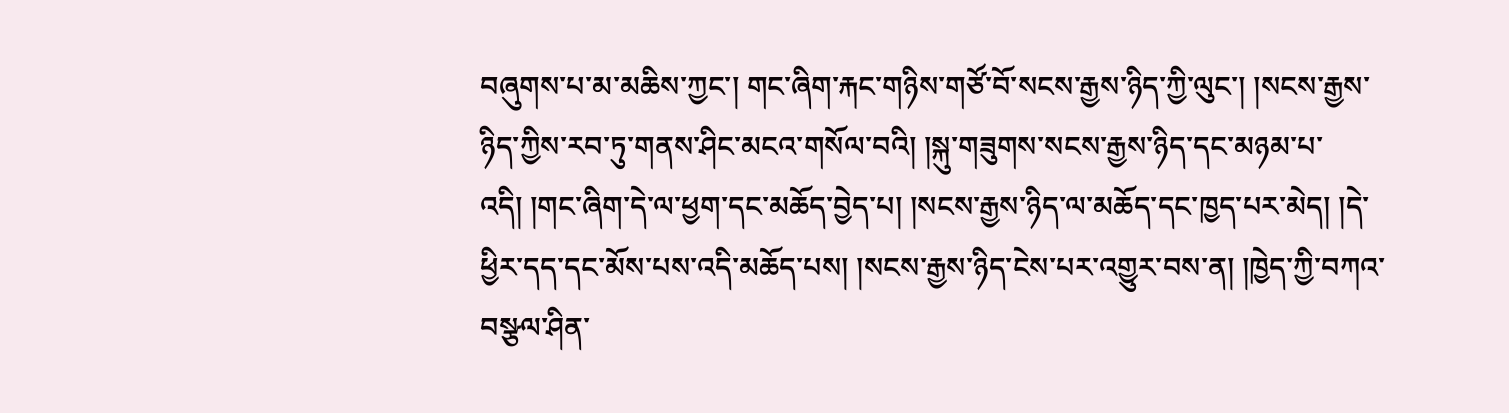བཞུགས་པ་མ་མཆིས་ཀྱང་། གང་ཞིག་རྐང་གཉིས་གཙོ་བོ་སངས་རྒྱས་ཉིད་ཀྱི་ལུང་། །སངས་རྒྱས་ཉིད་ཀྱིས་རབ་ཏུ་གནས་ཤིང་མངའ་གསོལ་བའི། །སྐུ་གཟུགས་སངས་རྒྱས་ཉིད་དང་མཉམ་པ་འདི། །གང་ཞིག་དེ་ལ་ཕྱག་དང་མཆོད་བྱེད་པ། །སངས་རྒྱས་ཉིད་ལ་མཆོད་དང་ཁྱད་པར་མེད། །དེ་ཕྱིར་དད་དང་མོས་པས་འདི་མཆོད་པས། །སངས་རྒྱས་ཉིད་ངེས་པར་འགྱུར་བས་ན། །ཁྱེད་ཀྱི་བཀའ་བསྩལ་ཤིན་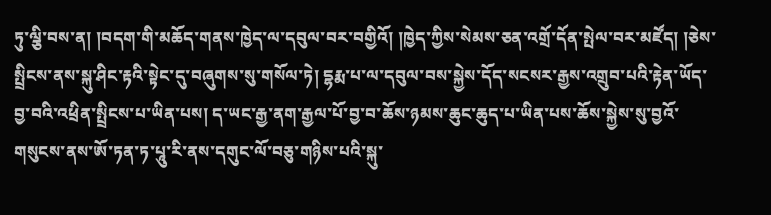ཏུ་ལྕི་བས་ན། །བདག་གི་མཆོད་གནས་ཁྱེད་ལ་དབུལ་བར་བགྱིའོ། །ཁྱེད་ཀྱིས་སེམས་ཅན་འགྲོ་དོན་སྤེལ་བར་མཛོད། །ཅེས་སྤྲིངས་ནས་སྐུ་ཤིང་རྟའི་སྟེང་དུ་བཞུགས་སུ་གསོལ་ཏེ། དྷརྨ་པ་ལ་དབུལ་བས་སྐྱེས་དོད་སངསར་རྒྱས་འགྲུབ་པའི་རྟེན་ཡོད་བྱ་བའི་འཕྲིན་སྤྲིངས་པ་ཡིན་པས། ད་ཡང་རྒྱ་ནག་རྒྱལ་པོ་བྱ་བ་ཆོས་ཉམས་ཆུང་ཆུད་པ་ཡིན་པས་ཆོས་སྐྱེས་སུ་བྱའོ་གསུངས་ནས་ཨོ་ཏན་ཏ་པཱུ་རི་ནས་དགུང་ལོ་བཅུ་གཉིས་པའི་སྐུ་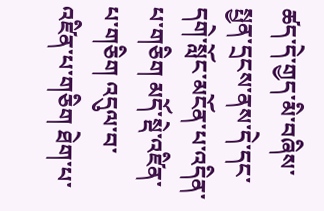ཚད་དེ་གྱད་མི་བཞིས་སྤྱན་དྲངས་ནས་དེ་དང་དགེ་སློང་མངོན་པ་འདིན་པ་གཅིག མདོ་སྡེ་འཛིན་པ་གཅིག འདུལ་བ་འཛིན་པ་གཅིག ཐེག་པ་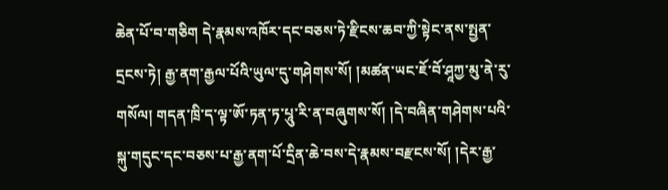ཆེན་པོ་བ་གཅིག དེ་རྣམས་འཁོར་དང་བཅས་ཏེ་རྫིངས་ཆབ་ཀྱི་སྟེང་ནས་སྤྱན་དྲངས་ཏེ། རྒྱ་ནག་རྒྱལ་པོའི་ཡུལ་དུ་གཤེགས་སོ། །མཚན་ཡང་ཇོ་བོ་ཤཱཀྱ་མུ་ནེ་རུ་གསོལ། གདན་ཁྲི་ད་ལྟ་ཨོ་ཏན་ཏ་པཱུ་རི་ན་བཞུགས་སོ། །དེ་བཞིན་གཤེགས་པའི་སྐུ་གདུང་དང་བཅས་པ་རྒྱ་ནག་པོ་དྲིན་ཆེ་བས་དེ་རྣམས་བརྫངས་སོ། །དེར་རྒྱ་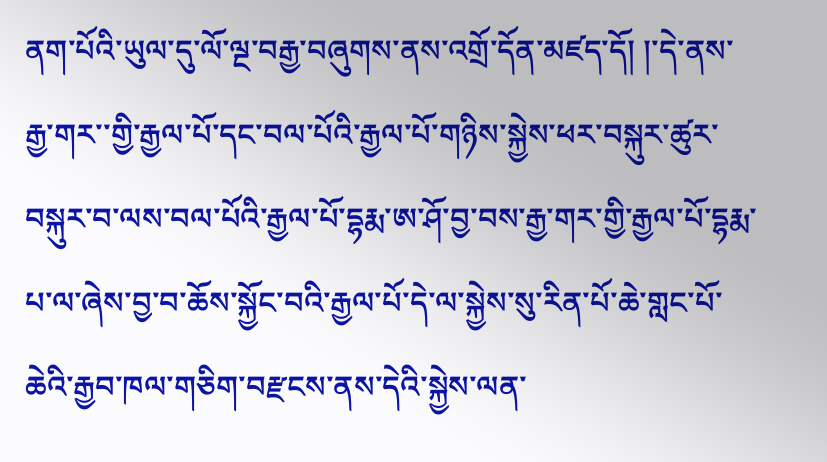ནག་པོའི་ཡུལ་དུ་ལོ་ལྔ་བརྒྱ་བཞུགས་ནས་འགྲོ་དོན་མཛད་དོ། །་དེ་ནས་རྒྱ་གར་་གྱི་རྒྱལ་པོ་དང་བལ་པོའི་རྒྱལ་པོ་གཉིས་སྐྱེས་ཕར་བསྐུར་ཚུར་བསྐུར་བ་ལས་བལ་པོའི་རྒྱལ་པོ་དྷརྨ་ཨ་ཤོ་བྱ་བས་རྒྱ་གར་གྱི་རྒྱལ་པོ་དྷརྨ་པ་ལ་ཞེས་བྱ་བ་ཆོས་སྐྱོང་བའི་རྒྱལ་པོ་དེ་ལ་སྐྱེས་སུ་རིན་པོ་ཆེ་གླང་པོ་ཆེའི་རྒྱབ་ཁལ་གཅིག་བརྫངས་ནས་དེའི་སྐྱེས་ལན་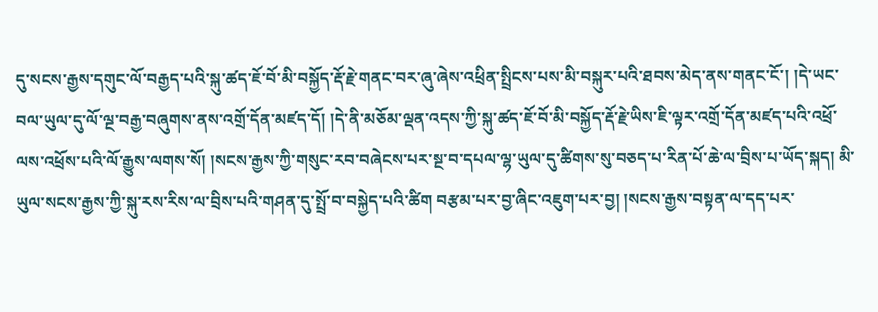དུ་སངས་རྒྱས་དགུང་ལོ་བརྒྱད་པའི་སྐུ་ཚད་ཇོ་བོ་མི་བསྐྱོད་རྡོ་རྗེ་གནང་བར་ཞུ་ཞེས་འཕྲིན་སྤྲིངས་པས་མི་བསྐུར་པའི་ཐབས་མེད་ནས་གནང་ངོ་། །དེ་ཡང་བལ་ཡུལ་དུ་ལོ་ལྔ་བརྒྱ་བཞུགས་ནས་འགྲོ་དོན་མཛད་དོ། །དེ་ནི་མཅོམ་ལྡན་འདས་ཀྱི་སྐུ་ཚད་ཇོ་བོ་མི་བསྐྱོད་རྡོ་རྗེ་ཡིས་ཇི་ལྟར་འགྲོ་དོན་མཛད་པའི་འཕྲོ་ལས་འཕྲོས་པའི་ལོ་རྒྱུས་ལགས་སོ། །སངས་རྒྱས་ཀྱི་གསུང་རབ་བཞེངས་པར་སྔ་བ་དཔལ་ལྷ་ཡུལ་དུ་ཚིགས་སུ་བཅད་པ་རིན་པོ་ཆེ་ལ་བྲིས་པ་ཡོད་སྐད། མི་ཡུལ་སངས་རྒྱས་ཀྱི་སྐུ་རས་རིས་ལ་བྲིས་པའི་གཤན་དུ་སྤྲོ་བ་བསྐྱེད་པའི་ཚིག བརྩམ་པར་བྱ་ཞིང་འཇུག་པར་བྱ། །སངས་རྒྱས་བསྟན་ལ་དད་པར་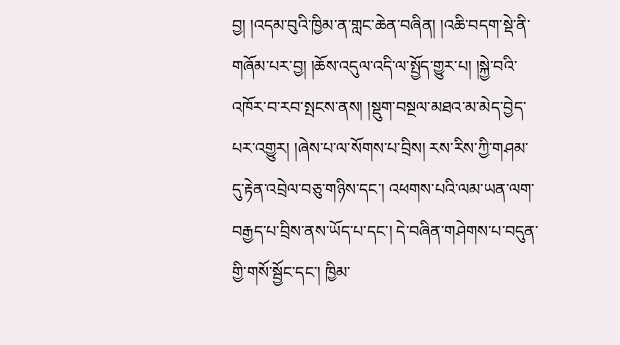བྱ། །འདམ་བུའི་ཁྱིམ་ན་གླང་ཆེན་བཞིན། །འཆི་བདག་སྡེ་ནི་གཞོམ་པར་བྱ། །ཆོས་འདུལ་འདི་ལ་སྤྱོད་གྱུར་པ། །སྐྱེ་བའི་འཁོར་བ་རབ་སྤངས་ནས། །སྡུག་བསྔལ་མཐའ་མ་མེད་བྱེད་པར་འགྱུར། །ཞེས་པ་ལ་སོགས་པ་བྲིས། རས་རིས་ཀྱི་གཤམ་དུ་རྟེན་འབྲེལ་བཅུ་གཉིས་དང་། འཕགས་པའི་ལམ་ཡན་ལག་བརྒྱད་པ་བྲིས་ནས་ཡོད་པ་དང་། དེ་བཞིན་གཤེགས་པ་བདུན་གྱི་གསོ་སྦྱོང་དང་། ཁྱིམ་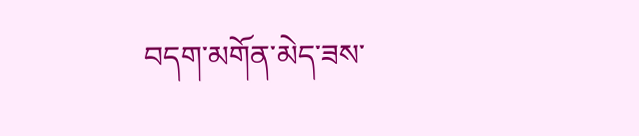བདག་མགོན་མེད་ཟས་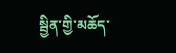སྦྱིན་གྱི་མཆོད་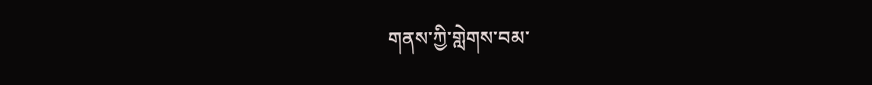གནས་ཀྱི་གླེགས་བམ་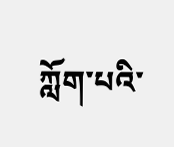ཀློག་པའི་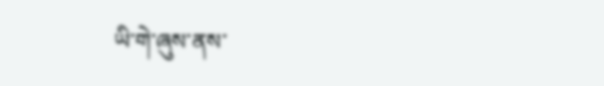ཡི་གེ་ཞུས་ནས་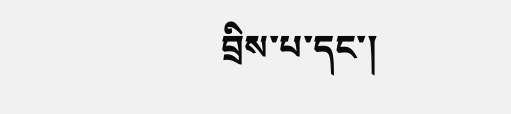བྲིས་པ་དང་།